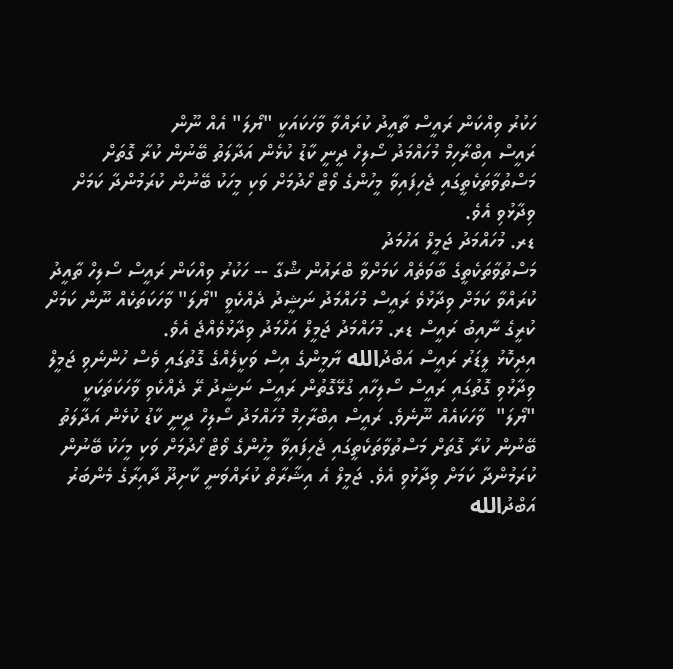ހަކުރު ވިއްކަން ރައީސް ތާއީދު ކުރައްވާ ވާހަކައަކީ "ޔޯލަ" އެއް ނޫން
ރައީސް އިބްރާހިމް މުހައްމަދު ސޯލިހް ދީނީ ކާޑު ކުޅެން އަދާލަތު ބޭނުން ކުރާ ގޮތަށް މަސްތުވާތަކެތީގައި ޖެހިފައިވާ މީހުންގެ ވޯޓް ހޯދުމަށް ވަކި މީހަކު ބޭނުން ކުރަމުންދާ ކަމަށް ވިދާޅުވި އެވެ.
ޑރ. މުހައްމަދު ޖަމީލް އަހުމަދު
މަސްތުވާތަކެތީގެ ބާވަތެއް ކަމަށްވާ ބްރައުން ޝްގާ -- ހަކުރު ވިއްކަން ރައީސް ސޯލިހް ތާއީދު ކުރައްވާ ކަމަށް ވިދާޅުވެ ރައީސް މުހައްމަދު ނަޝީދު ދެއްކެވީ "ޔޯލަ" ވާހަކަތަކެއް ނޫން ކަމަށް ކުރީގެ ނާއިބު ރައީސް ޑރ. މުހައްމަދު ޖަމީލް އަހްމަދު ވިދާޅުވެއްޖެ އެވެ.
އިދިކޮޅު ލީޑަރު ރައީސް އަބްދުالله ޔާމީންގެ އިސް ވަކީލެއްގެ ގޮތުގައި ވެސް ހުންނެވި ޖަމީލް ވިދާޅުވި ގޮތުގައި ރައީސް ސޯލިހާއި ގުޅޭގޮތުން ރައީސް ނަޝީދު ރޭ ދެއްކެވި ވާހަކަތަކަކީ   "ޔޯލަ"  ވާހަކައެއް ނޫނެވެ. ރައީސް އިބްރާހިމް މުހައްމަދު ސޯލިހް ދީނީ ކާޑު ކުޅެން އަދާލަތު ބޭނުން ކުރާ ގޮތަށް މަސްތުވާތަކެތީގައި ޖެހިފައިވާ މީހުންގެ ވޯޓް ހޯދުމަށް ވަކި މީހަކު ބޭނުން ކުރަމުންދާ ކަމަށް ވިދާޅުވި އެވެ. ޖަމީލް އެ އިޝާރާތް ކުރައްވަނީ ކާށިދޫ ދާއިރާގެ މެންބަރު އަބްދުالله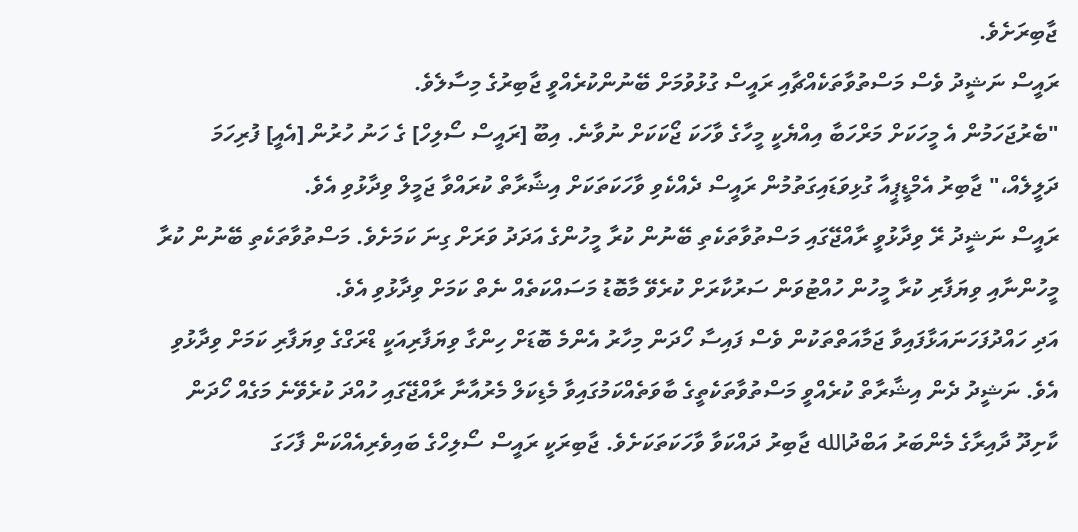ޖާބިރަށެވެ.
ރައީސް ނަޝީދު ވެސް މަސްތުވާތަކެއްޗާއި ރައީސް ގުޅުވުމަށް ބޭނުންކުރެއްވީ ޖާބިރުގެ މިސާލެވެ.
"ބެރުޖަހަމުން އެ މީހަކަށް މަރްހަބާ އިއްޔެކީ މީހާގެ ވާހަކަ ޖޯކަކަށް ނުވާނެ. އިބޫ [ރައީސް ސޯލިހް] ގެ ހަނު ހުރުން [އެއީ] ފުރިހަމަ ދަލީލެއް،" ޖާބިރު އެމްޑީޕީއާ ގުޅިވަޑައިގަތުމުން ރައީސް ދެއްކެވި ވާހަކަތަކަށް އިޝާރާތް ކުރައްވާ ޖަމީލް ވިދާޅުވި އެވެ.
ރައީސް ނަޝީދު ރޭ ވިދާޅުވީ ރާއްޖޭގައި މަސްތުވާތަކެތި ބޭނުން ކުރާ މީހުންގެ އަދަދު ވަރަށް ގިނަ ކަމަށެވެ. މަސްތުވާތަކެތި ބޭނުން ކުރާ މީހުންނާއި ވިޔަފާރި ކުރާ މީހުން ހުއްޓުވަން ސަރުކާރަށް ކުރެވޭ މާބޮޑު މަސައްކަތެއް ނެތް ކަމަށް ވިދާޅުވި އެވެ.
އަދި ހައްދުފަހަނައަޅާފައިވާ ޖަމާއަތްތަކުން ވެސް ފައިސާ ހޯދަން މިހާރު އެންމެ ބޮޑަށް ހިންގާ ވިޔަފާރިއަކީ ޑްރަގްގެ ވިޔަފާރި ކަމަށް ވިދާޅުވި އެވެ. ނަޝީދު ދެން އިޝާރާތް ކުރެއްވީ މަސްތުވާތަކެތީގެ ބާވަތެއްކަމުގައިވާ މެޑިކަލް މެރުއާނާ ރާއްޖޭގައި ހުއްދަ ކުރެވޭނެ މަގެއް ހޯދަން ކާށިދޫ ދާއިރާގެ މެންބަރު އަބްދުالله ޖާބިރު ދައްކަވާ ވާހަކަތަކަށެވެ. ޖާބިރަކީ ރައީސް ސޯލިހްގެ ބައިވެރިއެއްކަން ފާހަގަ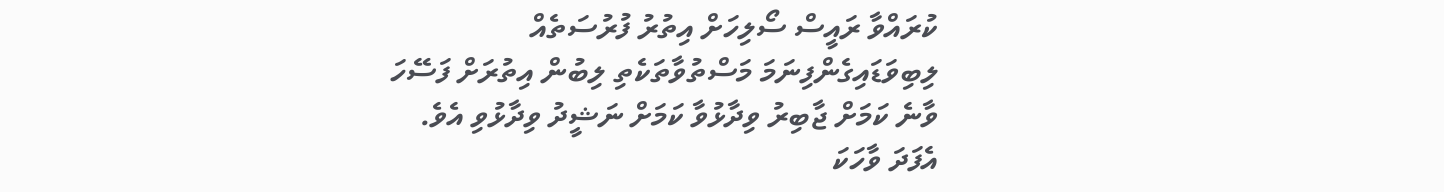ކުރައްވާ ރައީސް ސޯލިހަށް އިތުރު ފުރުސަތެއް ލިބިވަޑައިގެންފިނަމަ މަސްތުވާތަކެތި ލިބުން އިތުރަށް ފަސޭހަ ވާނެ ކަމަށް ޖާބިރު ވިދާޅުވާ ކަމަށް ނަޝީދު ވިދާޅުވި އެވެ.
އެފަދަ ވާހަކަ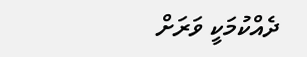ދެއްކުމަކީ ވަރަށް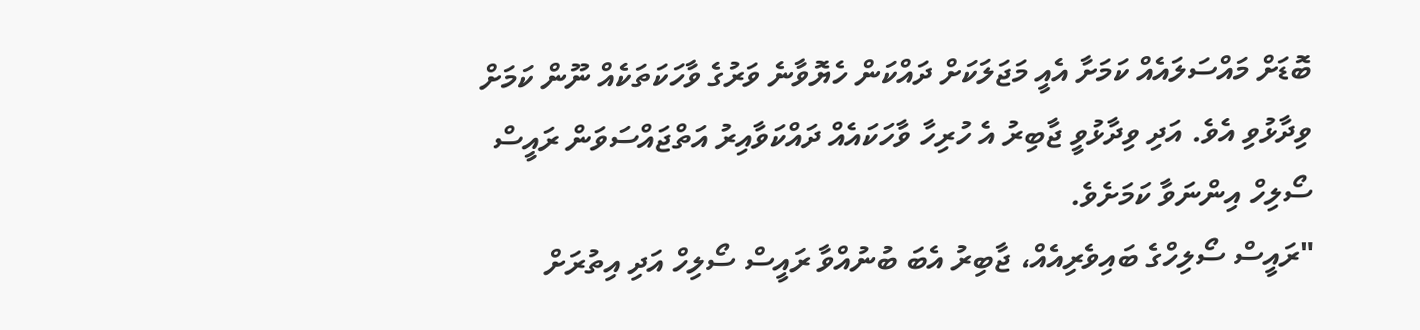ބޮޑަށް މައްސަލައެއް ކަމަށާ އެއީ މަޖަލަކަށް ދައްކަން ހެޔޮވާނެ ވަރުގެ ވާހަކަތަކެއް ނޫން ކަމަށް ވިދާޅުވި އެވެ. އަދި ވިދާޅުވީ ޖާބިރު އެ ހުރިހާ ވާހަކައެއް ދައްކަވާއިރު އަތްޖައްސަވަން ރައީސް ސޯލިހް އިންނަވާ ކަމަށެވެ.
"ރައީސް ސޯލިހްގެ ބައިވެރިއެއް، ޖާބިރު އެބަ ބުނުއްވާ ރައީސް ސޯލިހް އަދި އިތުރަށް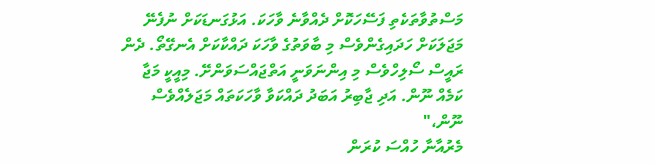މަސްތުވާތަކެތި ފަސޭހަކޮށް ދެއްވާނެ ވާހަކަ. އަޅުގަނޑަކަށް ނުފެނޭ މަޖަލަކަށް ހަދައިގެންވެސް މި ބާވަތުގެ ވާހަކަ ދައްކާކަށް އެނގޭތޯ. ދެން ރައީސް ސޯލިހްވެސް މި އިންނަވަނީ އަތްޖައްސަވަންށޭ. މިއީކީ މަޖާ ކަމެއް ނޫން. އަދި ޖާބިރު އަބަދު ދައްކަވާ ވާހަކަތައް މަޖަލެއްވެސް ނޫން،"
މެރުއާނާ ހުއްސަ ކުރަން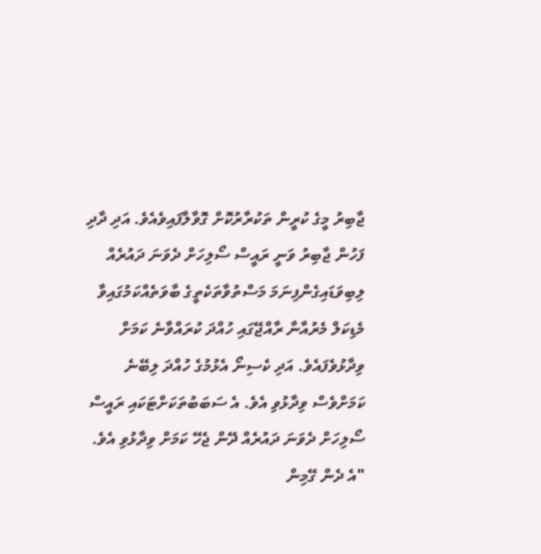ޖާބިރު މީގެ ކުރީން ތަކުރާރުކޮށް ގޮވާލާފައިވެއެވެ. އަދި ދާދި ފަހުން ޖާބިރު ވަނީ ރައީސް ސޯލިހަށް ދެވަނަ ދައުރެއް ލިބިވަޑައިގެންފިނަމަ މަސްތުވާތަކެތީގެ ބާވަތެއްކަމުގައިވާ މެޑިކަލް މެރުއާނާ ރާއްޖޭގައި ހުއްދަ ކުރައްވާނެ ކަމަށް ވިދާޅުވެފައެވެ. އަދި ކެސިނޯ އެޅުމުގެ ހުއްދަ ލިބޭނެ ކަމަށްވެސް ވިދާޅުވި އެވެ. އެ ސަބަބުތަކަށްޓަކައި ރައީސް ސޯލިހަށް ދެވަނަ ދައުރެއް ދޭން ޖެހޭ ކަމަށް ވިދާޅުވި އެވެ.
"އެ ދެން ގޭމިން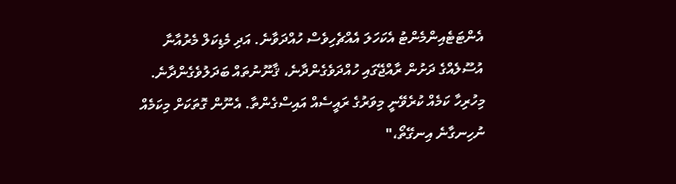އެންޓަޓެއިންމެންޓު އެކަހަލަ އެއްޗެހިވެސް ހުއްދަވާނެ. އަދި މެޑިކަލް މެރުއާނާ އުސޫލެއްގެ ދަށުން ރާއްޖޭގައި ހުއްދަވެގެންދާނެ، ޤާނޫނުތައް ބަދަލުވެގެންދާނެ. މިހުރިހާ ކަމެއް ކުރެވޭނީ މިވަރުގެ ރައީސެއް އައިސްގެންތާ. އެނޫން ގޮތަކަށް މިކަމެއް ނުހިނގާނެ އިނގޭތޯ،"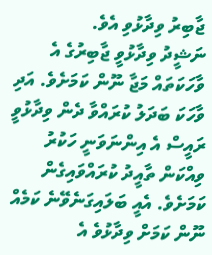ޖާބިރު ވިދާޅުވި އެވެ.
ނަޝީދު ވިދާޅުވީ ޖާބިރުގެ އެ ވާހަކަތައް މަޖާ ނޫން ކަމަށެވެ. އަދި ވާހަކަ ބަދަލު ކުރައްވާ ދެން ވިދާޅުވީ ރައީސް އެ އިންނަވަނީ ހަކުރު ވިއްކަން ތާއީދު ކުރައްވައިގެން ކަމަށެވެ. އެއީ ބަލައިގަނެވޭނެ ކަމެއް ނޫން ކަމަށް ވިދާޅުވެ އެ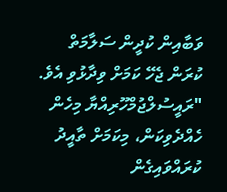ވަބާއިން ކުދީން ސަލާމަތް ކުރަން ޖެހޭ ކަމަށް ވިދާޅުވި އެވެ.
"ރައީސުލްޖުމްހޫރިއްޔާ މިހެން ހެއްދެވިކަން، މިކަމަށް ތާއީދު ކުރައްވައިގެން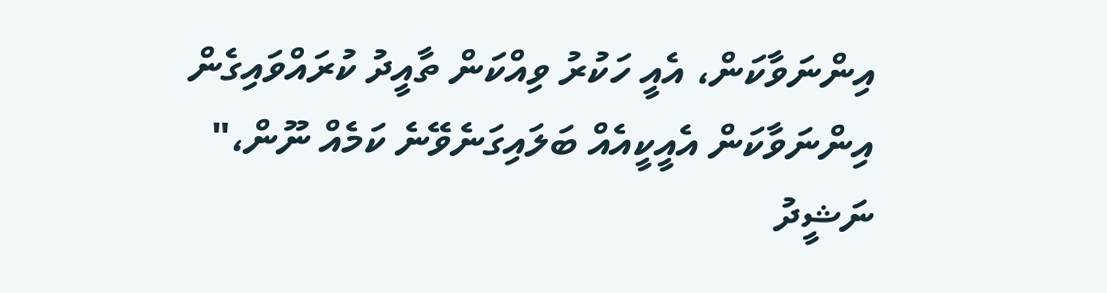އިންނަވާކަން، އެއީ ހަކުރު ވިއްކަން ތާއީދު ކުރައްވައިގެން އިންނަވާކަން އެއީކީއެއް ބަލައިގަނެވޭނެ ކަމެއް ނޫން،" ނަޝީދު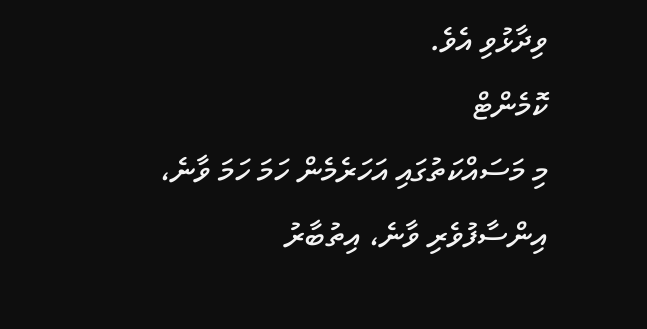ވިދާޅުވި އެވެ.
ކޮމެންޓް
މި މަސައްކަތުގައި އަހަރެމެން ހަމަ ހަމަ ވާނެ، އިންސާފުވެރި ވާނެ، އިތުބާރު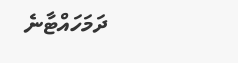ދަމަހައްޓާނެ